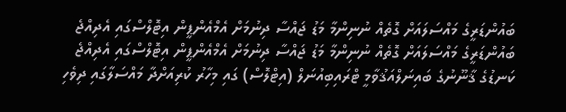ބައުންޑަރީގެ މައްސަލައަށް ގޮތެއް ނުނިންމާ މަޑު ޖައްސާ ދިނުމަށް އެމްއެންޕީން އިޓޮލްސްގައި އެދިއްޖެ
ބައުންޑަރީގެ މައްސަލައަށް ގޮތެއް ނުނިންމާ މަޑު ޖައްސާ ދިނުމަށް އެމްއެންޕީން އިޓޮލްސްގައި އެދިއްޖެ
ކަނޑުގެ ޤާނޫނުގެ ބައިނަލްއަޤުވާމީ ޓްރައިބިއުނަލް (އިޓްލޮސް) ގައި މިހާރު ކުރިއަށްދާ މައްސަލާގައި ދިވެހި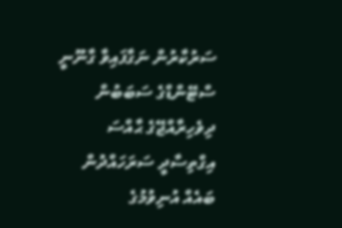ސަރުކާރުން ނަގާފައިވާ ގާނޫނީ ސްޓޭންޑްގެ ސަބަބުން ދިވެހިރާއްޖޭގެ ޙާއްސަ އިގްތިސާދީ ސަރަހައްދުން ބައެއް އުނިވުމުގެ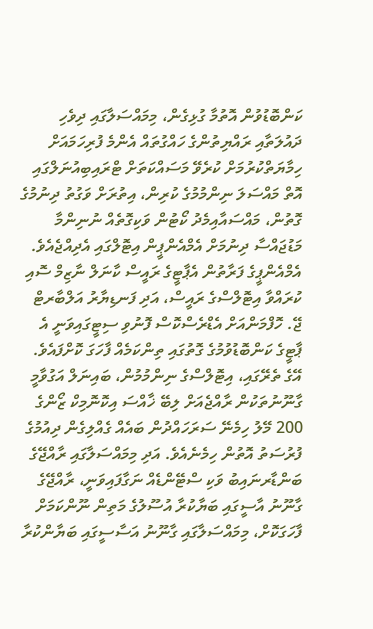ކަންބޮޑުވުން އޮތުމާ ގުޅިގެން، މިމައްސަލާގައި ދިވެހި ދައުލަތާއި ރައްޔިތުންގެ ހައްގުތައް އެންމެ ފުރިހަމައަށް ހިމާޔަތްކުރުމަށް ކުރެވޭ މަސައްކަތަށް ޓްރައިބިއުނަލްގައި އޮތް މައްސަލަ ނިންމުމުގެ ކުރިން، އިތުރަށް ވަގުތު ދިނުމުގެ ގޮތުން، މައްސައާއިމެދު ކޯޓުން ވަކިގޮތެއް ނުނިންމާ މަޑުޖައްސާ ދިނުމަށް އެމްއެންޕީން އިޓޮލްގައި އެދިއްޖެއެވެ.
އެމްއެންޕީގެ ފަރާތުން އެޕާޓީގެ ރައީސް ކާނަލް ނާޒިމް ސޮއި ކުރައްވާ އިޓޮލްސްގެ ރައީސް، އަދި ފަނޑިޔާރު އަލްބާރޓް ޖޭ. ހޮފްމަންއަށް އެޑްރެސްކޮސް ފޮނުވި ސިޓީގައިވަނީ އެ ޕާޓީގެ ކަންބޮޑުވުމުގެ ގޮތުގައި ތިންކަމެއް ފާހަގަ ކޮށްފައެވެ.
އޭގެ ތެރޭގައި، އިޓޮލްސްގެ ނިންމުމުން، ބައިނަލް އަގުވާމީ ގާނޫނުތަކުން ރާއްޖެއަށް ލިބޭ ޚާއްސަ އިކޮނޮމިކް ޒޯންގެ 200 މޭލު ހިމެނޭ ސަރަހައްދުން ބައެއް ގެއްލިގެން ދިއުމުގެ ފުރުސަތު އޮތުން ހިމެނެއެވެ. އަދި މިމައްސަލާގައި ރާއްޖޭގެ ބަންޑާރނައިބު ވަކި ސްޓޭންޑެއް ނަގާފައިވަނީ، ރާއްޖޭގެ ގާނޫނު އާސީގައި ބަޔާކުރާ އުސޫލުގެ މަތިން ނޫންކަމަށް ފާހަގަކޮށް، މިމައްސަލާގައި ގާނޫނު އަސާސީގައި ބަޔާންކުރާ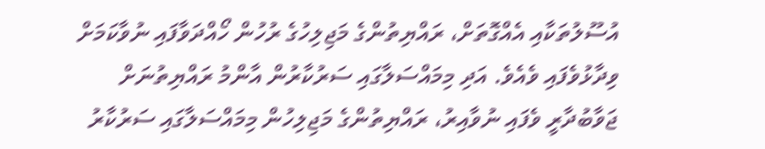އުސޫލުތަކާއި އެއްގޮތަށް، ރައްޔިތުންގެ މަޖިލިހުގެ ރުހުން ހޯއްދަވާފައި ނުވާކަމަށް ވިދާޅުވެފައި ވެއެވެ. އަދި މިމައްސަލާގައި ސަރުކާރުން އާންމު ރައްޔިތުނަށް ޖަވާބުދާރީ ވެފައި ނުވާއިރު، ރައްޔިތުންގެ މަޖިލިހުން މިމައްސަލާގައި ސަރުކާރު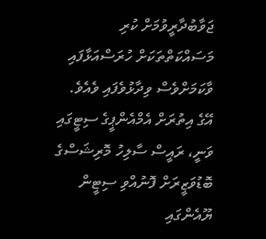ޖަވާބުދާރީވުމަށް ކުރި މަސައްކަތްތަކަށް ހުރަސްއަޅާފައި ވާކަމަށްވެސް ވިދާޅުވެފައި ވެއެވެ.
އޭގެ އިތުރަށް އެމްއެންޕީގެ ސިޓީގައި ވަނީ، ރައީސް ސާލިހު މޮރިޝަސްގެ ބޮޑުވަޒީރަށް ފޮނުއްވި ސިޓީން ޔޫއެންގައި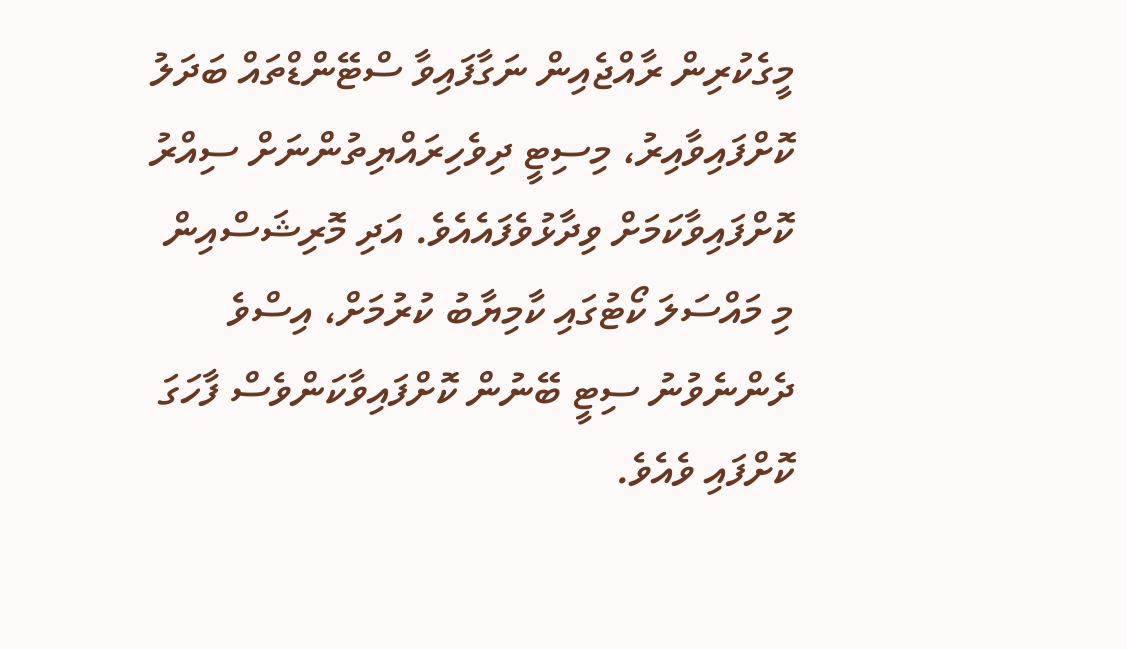މީގެކުރިން ރާއްޖެއިން ނަގާފައިވާ ސްޓޭންޑްތައް ބަދަލު ކޮށްފައިވާއިރު، މިސިޓީ ދިވެހިރައްޔިތުންނަށް ސިއްރު ކޮށްފައިވާކަމަށް ވިދާޅުވެފައެއެވެ. އަދި މޮރިޝަސްއިން މި މައްސަލަ ކޯޓުގައި ކާމިޔާބު ކުރުމަށް، އިސްވެ ދެންނެވުނު ސިޓީ ބޭނުން ކޮށްފައިވާކަންވެސް ފާހަގަ ކޮށްފައި ވެއެވެ.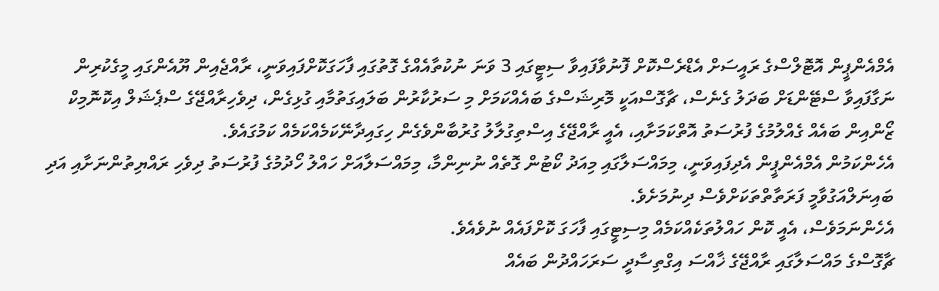އެމްއެންޕީން އޮޓޮލްސްގެ ރައީސަށް އެޑްރެސްކޮށް ފޮނުވާފައިވާ ސިޓީގައި 3 ވަނަ ނުކުތާއެއްގެ ގޮތުގައި ފާހަގަކޮށްފައިވަނީ، ރާއްޖެއިން ޔޫއެންގައި މީގެކުރިން ނަގާފައިވާ ސްޓޭންޑަށް ބަދަލު ގެނެސް، ޗާގޮސްއަކީ މޮރިޝަސްގެ ބައެއްކަމަށް މި ސަރުކާރުން ބަލައިގަތުމާއި ގުޅިގެން، ދިވެހިރާއްޖޭގެ ސްޕެޝަލް އިކޮނޮމިކް ޒޯންއިން ބައެއް ގެއްލުމުގެ ފުރުސަތު އޮތްކަމަށާއި، އެއީ ރާއްޖޭގެ އިސްތިގުލާލު ގުރުބާންވެގެން ހިގައިދާނޭކަމެއްކަމެއް ކަމުގައެވެ.
އެހެންކަމުން އެމްއެންޕީން އެދިފައިވަނީ، މިމައްސަލާގައި މިއަދު ކޯޓުން ގޮތެއް ނުނިންމާ، މިމައްސަލާއަށް ހައްލު ހޯދުމުގެ ފުރުސަތު ދިވެހި ރައްޔިތުންނަށާއި އަދި ބައިނަލްއަގުވާމީ ފަރަތާތްތަކަށްވެސް ދިނުމަށެވެ.
އެހެންނަމަވެސް، އެއީ ކޮން ހައްލުތަކެއްކަމެއް މިސިޓީގައި ފާހަގަ ކޮށްފައެއް ނުވެއެވެ.
ޗާގޮސްގެ މައްސަލާގައި ރާއްޖޭގެ ޚާއްސަ އިގްތިސާދީ ސަރަހައްދުން ބައެއް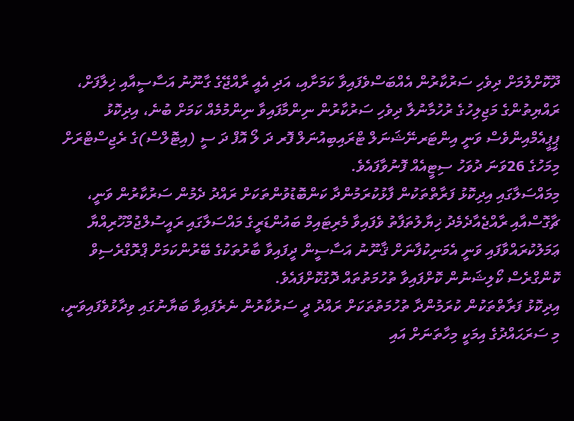ދޫކޮށްލުމަށް ދިވެހި ސަރުކާރުން އެއްބަސްވެފައިވާ ކަމަށާއި، އަދި އެއީ ރާއްޖޭގެ ގާނޫނު އަސާސީއާއި ޚިލާފަށް، ރައްޔިތުންގެ މަޖިލިހުގެ ރުހުމާނުލާ ދިވެހި ސަރުކާރުން ނިންމާފައިވާ ނިންމުމެއް ކަމަށް ބުނެ، އިދިކޮޅު ޕީޕީއެމްއިންވެސް ވަނީ އިންޓަރނޭޝަނަލް ޓްރައިބިއުނަލް ފޮރ ދަ ލޯ އޮފް ދަ ސީ (އިޓޮލްސް)ގެ ރެޖިސްޓްރަށް މިމަހުގެ 26ވަނަ ދުވަހު ސިޓީއެއް ފޮނުވާފައެވެ.
މިމައްސަލާގައި އިދިކޮޅު ފަރާތްތަކުން ފާޅުކުރަމުންދާ ކަންބޮޑުވުންތަކަށް ރައްދު ދެމުން ސަރުކާރުން ވަނީ، ޗާގޮސްއާއި ރާއްޖެއާދެމެދު ޚިޔާލުތަފާތު ވެފައިވާ މެރިޓައިމް ބައުންޑަރީގެ މައްސަލާގައި ރައީސުލްޖުމްހޫރިއްޔާ ޢަމަލުކުރައްވާފައި ވަނީ އެމަނިކުފާނަށް ޤާނޫނު އަސާސީން ދީފައިވާ ބާރުތަކުގެ ބޭރުންކަމަށް ޕްރޮގްރެސިވް ކޮންގްރެސް ކޯލިޝަނުން ކޮށްފައިވާ ތުހުމަތުތައް ދޮގުކޮށްފައެވެ.
އިދިކޮޅު ފަރާތްތަކުން ކުރަމުންދާ ތުހުމަތުތަކަށް ރައްދު ދީ ސަރުކާރުން ނެރެފައިވާ ބަޔާނުގައި ވިދާޅުވެފައިވަނީ، މި ސަރަޙައްދުގެ އިމަކީ މިހާތަނަށް އައި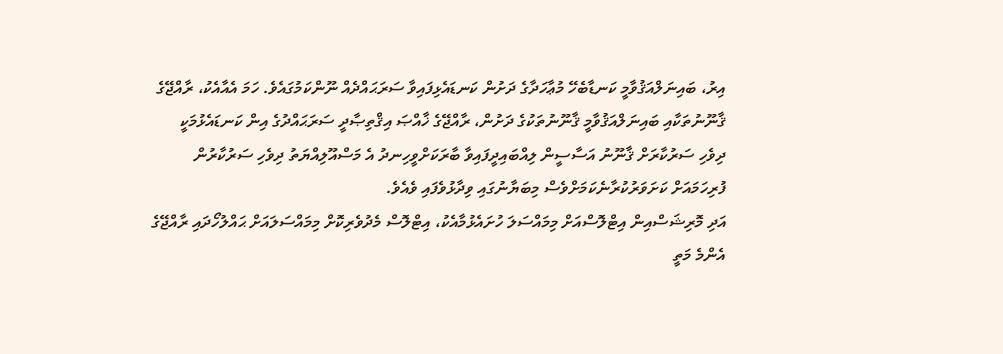އިރު، ބައިނަލްއަޤުވާމީ ކަނޑާބެހޭ މުޢާހަދާގެ ދަށުން ކަނޑައެޅިފައިވާ ސަރަޙައްދެއް ނޫންކަމުގައެވެ. ހަމަ އެއާއެކު، ރާއްޖޭގެ ޤާނޫނުތަކާއި ބައިނަލްއަޤުވާމީ ޤާނޫނުތަކުގެ ދަށުން، ރާއްޖޭގެ ޚާއްޞަ އިޤްތިޞާދީ ސަރަޙައްދުގެ އިން ކަނޑައެޅުމަކީ ދިވެހި ސަރުކާރަށް ޤާނޫނު އަސާސީން ލިއްބައިދީފައިވާ ބާރަކަށްވީހިނދު އެ މަސްއޫލިއްޔަތު ދިވެހި ސަރުކާރުން ފުރިހަމައަށް ކަށަވަރުކުރާނެކަމަށްވެސް މިބަޔާނުގައި ވިދާޅުވެފައި ވެއެވެ.
އަދި މޮރިޝަސްއިން އިޓްލޮސްއަށް މިމައްސަލަ ހުށައެޅުމާއެކު، އިޓްލޮސް މެދުވެރިކޮށް މިމައްސަލައަށް ޙައްލުހޯދައި ރާއްޖޭގެ އެންމެ މަތީ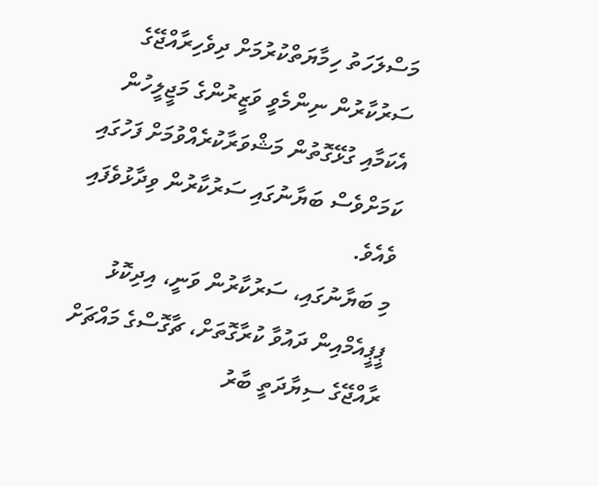މަސްލަހަތު ހިމާޔަތްކުރުމަށް ދިވެހިރާއްޖޭގެ ސަރުކާރުން ނިންމެވީ ވަޒީރުންގެ މަޖީލީހުން އެކަމާއި ގުޅޭގޮތުން މަޝްވަރާކުރެއްވުމަށް ފަހުގައި ކަމަށްވެސް ބަޔާނުގައި ސަރުކާރުން ވިދާޅުވެފައި ވެއެވެ.
މި ބަޔާނުގައި، ސަރުކާރުން ވަނީ، އިދިކޮޅު ޕީޕީއެމްއިން ދައުވާ ކުރާގޮތަށް، ޗާގޮސްގެ މައްޗަށް ރާއްޖޭގެ ސިޔާދަތީ ބާރު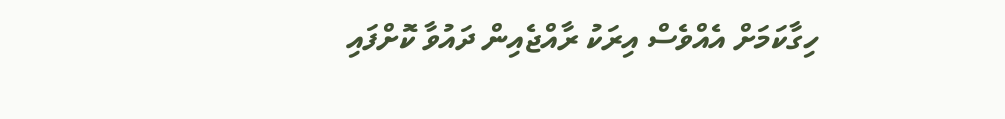ހިގާކަމަށް އެއްވެސް އިރަކު ރާއްޖެއިން ދައުވާ ކޮށްފައި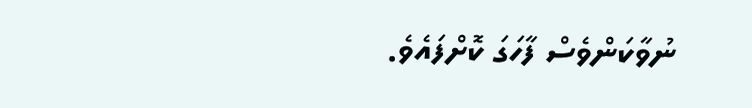ނުވާކަންވެސް ފާހަގަ ކޮށްފައެވެ.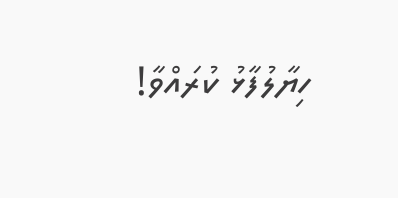ހިޔާލުފާޅު ކުރައްވާ!